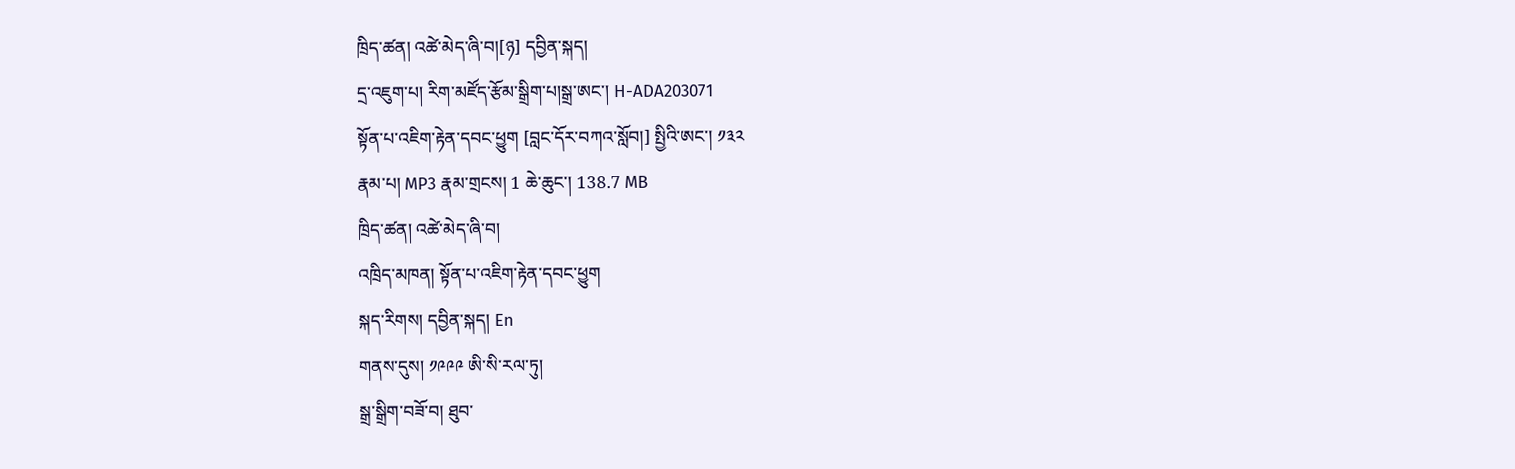ཁྲིད་ཚན། འཚེ་མེད་ཞི་བ།[ཉ] དབྱིན་སྐད།
དྲ་འཇུག་པ། རིག་མཛོད་རྩོམ་སྒྲིག་པ།སྒྲ་ཨང་། H-ADA203071
སྟོན་པ་འཇིག་རྟེན་དབང་ཕྱུག [བླང་དོར་བཀའ་སློབ།] སྤྱིའི་ཨང་། ༡༣༢
རྣམ་པ། MP3 རྣམ་གྲངས། 1 ཆེ་ཆུང་། 138.7 MB
ཁྲིད་ཚན། འཚེ་མེད་ཞི་བ།
འཁྲིད་མཁན། སྟོན་པ་འཇིག་རྟེན་དབང་ཕྱུག
སྐད་རིགས། དབྱིན་སྐད། En
གནས་དུས། ༡༩༩༩ ཨི་སི་རལ་ཏུ།
སྒྲ་སྒྲིག་བཟོ་བ། ཐུབ་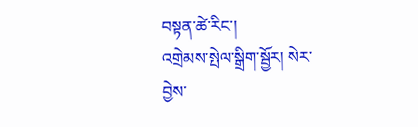བསྟན་ཚེ་རིང་།
འགྲེམས་སྤེལ་སྒྲིག་སྦྱོར། སེར་བྱེས་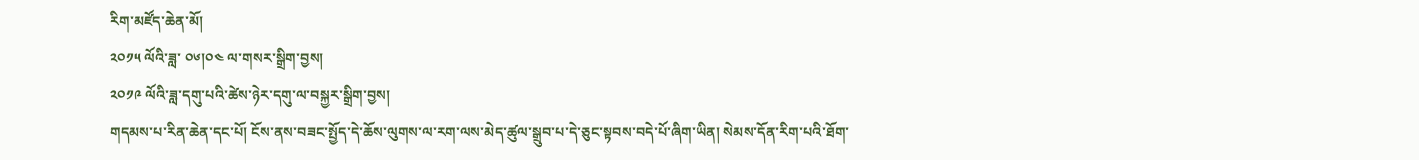རིག་མཛོད་ཆེན་མོ།
༢༠༡༥ ལོའི་ཟླ་ ༠༦།༠༤ ལ་གསར་སྒྲིག་བྱས།
༢༠༡༩ ལོའི་ཟླ་དགུ་པའི་ཚེས་ཉེར་དགུ་ལ་བསྐྱར་སྒྲིག་བྱས།
གདམས་པ་རིན་ཆེན་དང་པོ། ངོས་ནས་བཟང་སྤྱོད་དེ་ཆོས་ལུགས་ལ་རག་ལས་མེད་ཚུལ་སྒྲུབ་པ་དེ་ཅུང་སྟབས་བདེ་པོ་ཞིག་ཡིན། སེམས་དོན་རིག་པའི་ཐོག་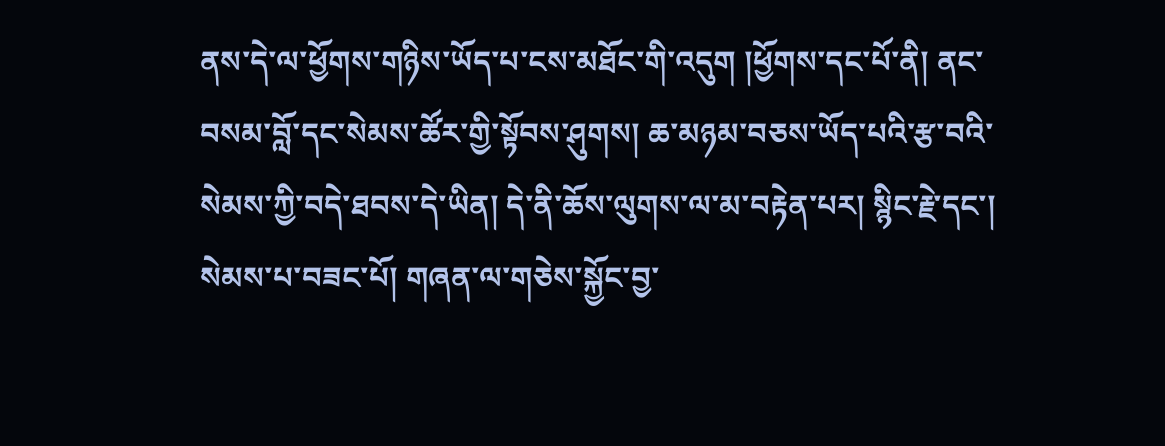ནས་དེ་ལ་ཕྱོགས་གཉིས་ཡོད་པ་ངས་མཐོང་གི་འདུག །ཕྱོགས་དང་པོ་ནི། ནང་བསམ་བློ་དང་སེམས་ཚོར་གྱི་སྟོབས་ཤུགས། ཆ་མཉམ་བཅས་ཡོད་པའི་རྩ་བའི་སེམས་ཀྱི་བདེ་ཐབས་དེ་ཡིན། དེ་ནི་ཆོས་ལུགས་ལ་མ་བརྟེན་པར། སྙིང་རྗེ་དང་། སེམས་པ་བཟང་པོ། གཞན་ལ་གཅེས་སྐྱོང་བྱ་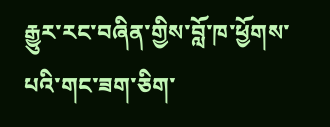རྒྱུར་རང་བཞིན་གྱིས་བློ་ཁ་ཕྱོགས་པའི་གང་ཟག་ཅིག་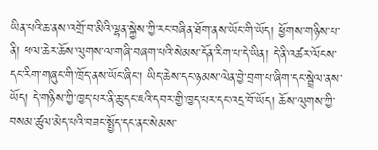ཡིན་པའི་ཆ་ནས་འགྲོ་བ་མིའི་ལྷན་སྐྱེས་ཀྱི་རང་བཞིན་ཐོག་ནས་ཡོང་གི་ཡོད། ཕྱོགས་གཉིས་པ་ནི། ཕལ་ཆེར་ཆོས་ལུགས་ལ་གཞི་བཞག་པའི་སེམས་དོན་རིག་པ་དེ་ཡིན། དེ་ནི་འཚར་ལོངས་དང་རིག་གཞུང་གི་ཁྲོད་ནས་ཡོང་ཞིང་། ཡིད་ཆེས་དང་ཉམས་ལེན་བྱེ་བྲག་པ་ཞིག་དང་སྦྲེལ་ནས་ཡོད། དེ་གཉིས་ཀྱི་ཁྱད་པར་ནི་ཆུ་དང་ཇའི་དབར་གྱི་ཁྱད་པར་དང་འདྲ་བོ་ཡོད། ཆོས་ལུགས་ཀྱི་བསམ་ཚུལ་མེད་པའི་བཟང་སྤྱོད་དང་ནང་སེམས་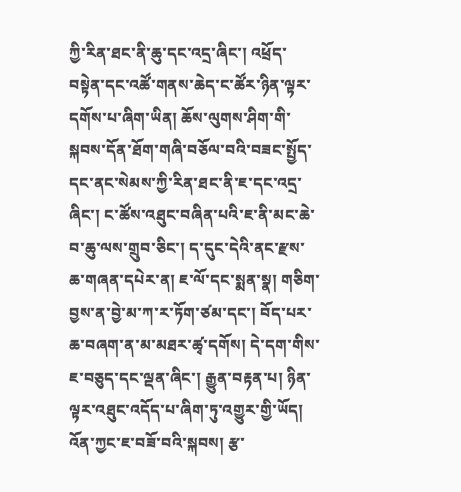ཀྱི་རིན་ཐང་ནི་ཆུ་དང་འདྲ་ཞིང་། འཕྲོད་བསྟེན་དང་འཚོ་གནས་ཆེད་ང་ཚོར་ཉིན་ལྟར་དགོས་པ་ཞིག་ཡིན། ཆོས་ལུགས་ཤིག་གི་སྐབས་དོན་ཐོག་གཞི་བཅོལ་བའི་བཟང་སྤྱོད་དང་ནང་སེམས་ཀྱི་རིན་ཐང་ནི་ཇ་དང་འདྲ་ཞིང་། ང་ཚོས་འཐུང་བཞིན་པའི་ཇ་ནི་མང་ཆེ་བ་ཆུ་ལས་གྲུབ་ཅིང་། ད་དུང་དེའི་ནང་རྫས་ཆ་གཞན་དཔེར་ན། ཇ་ལོ་དང་སྨན་སྣ། གཅིག་བྱས་ན་བྱེ་མ་ཀ་ར་ཏོག་ཙམ་དང་། བོད་པར་ཆ་བཞག་ན་མ་མཐར་ཚྭ་དགོས། དེ་དག་གིས་ཇ་བཅུད་དང་ལྡན་ཞིང་། རྒྱུན་བརྟན་པ། ཉིན་ལྟར་འཐུང་འདོད་པ་ཞིག་ཏུ་འགྱུར་གྱི་ཡོད། འོན་ཀྱང་ཇ་བཟོ་བའི་སྐབས། རྩ་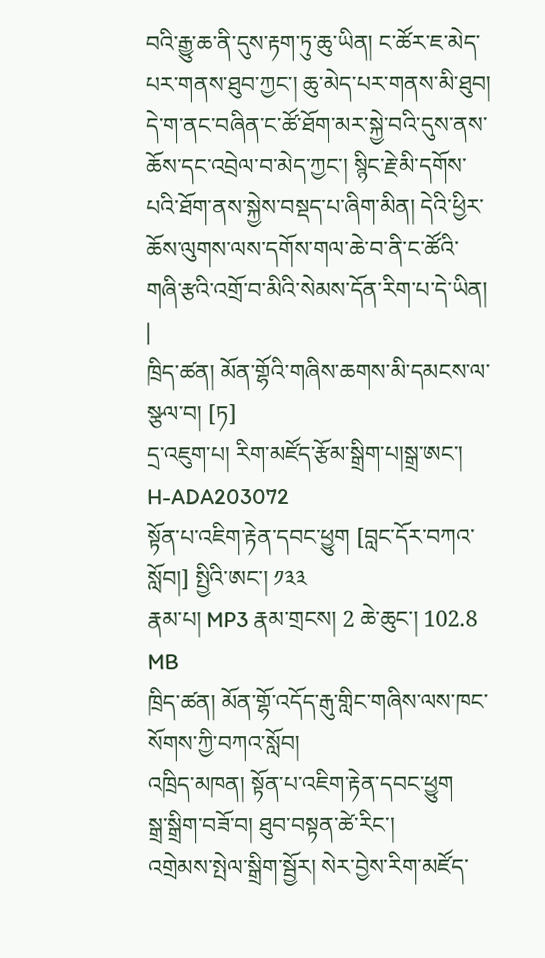བའི་རྒྱུ་ཆ་ནི་དུས་རྟག་ཏུ་ཆུ་ཡིན། ང་ཚོར་ཇ་མེད་པར་གནས་ཐུབ་ཀྱང་། ཆུ་མེད་པར་གནས་མི་ཐུབ། དེ་ག་ནང་བཞིན་ང་ཚོ་ཐོག་མར་སྐྱེ་བའི་དུས་ནས་ཆོས་དང་འབྲེལ་བ་མེད་ཀྱང་། སྙིང་རྗེ་མི་དགོས་པའི་ཐོག་ནས་སྐྱེས་བསྡད་པ་ཞིག་མིན། དེའི་ཕྱིར་ཆོས་ལུགས་ལས་དགོས་གལ་ཆེ་བ་ནི་ང་ཚོའི་གཞི་རྩའི་འགྲོ་བ་མིའི་སེམས་དོན་རིག་པ་དེ་ཡིན། |
ཁྲིད་ཚན། མོན་གྷོའི་གཞིས་ཆགས་མི་དམངས་ལ་སྩལ་བ། [ཏ]
དྲ་འཇུག་པ། རིག་མཛོད་རྩོམ་སྒྲིག་པ།སྒྲ་ཨང་། H-ADA203072
སྟོན་པ་འཇིག་རྟེན་དབང་ཕྱུག [བླང་དོར་བཀའ་སློབ།] སྤྱིའི་ཨང་། ༡༣༣
རྣམ་པ། MP3 རྣམ་གྲངས། 2 ཆེ་ཆུང་། 102.8 MB
ཁྲིད་ཚན། མོན་གྷོ་འདོད་རྒུ་གླིང་གཞིས་ལས་ཁང་སོགས་ཀྱི་བཀའ་སློབ།
འཁྲིད་མཁན། སྟོན་པ་འཇིག་རྟེན་དབང་ཕྱུག
སྒྲ་སྒྲིག་བཟོ་བ། ཐུབ་བསྟན་ཚེ་རིང་།
འགྲེམས་སྤེལ་སྒྲིག་སྦྱོར། སེར་བྱེས་རིག་མཛོད་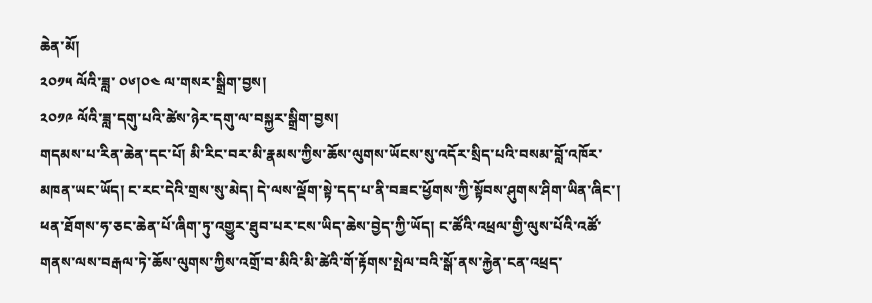ཆེན་མོ།
༢༠༡༥ ལོའི་ཟླ་ ༠༦།༠༤ ལ་གསར་སྒྲིག་བྱས།
༢༠༡༩ ལོའི་ཟླ་དགུ་པའི་ཚེས་ཉེར་དགུ་ལ་བསྐྱར་སྒྲིག་བྱས།
གདམས་པ་རིན་ཆེན་དང་པོ། མི་རིང་བར་མི་རྣམས་ཀྱིས་ཆོས་ལུགས་ཡོངས་སུ་འདོར་སྲིད་པའི་བསམ་བློ་འཁོར་མཁན་ཡང་ཡོད། ང་རང་དེའི་གྲས་སུ་མེད། དེ་ལས་ལྡོག་སྟེ་དད་པ་ནི་བཟང་ཕྱོགས་ཀྱི་སྟོབས་ཤུགས་ཤིག་ཡིན་ཞིང་། ཕན་ཐོགས་ཧ་ཅང་ཆེན་པོ་ཞིག་ཏུ་འགྱུར་ཐུབ་པར་ངས་ཡིད་ཆེས་བྱེད་ཀྱི་ཡོད། ང་ཚོའི་འཕྲལ་གྱི་ལུས་པོའི་འཚོ་གནས་ལས་བརྒལ་ཏེ་ཆོས་ལུགས་ཀྱིས་འགྲོ་བ་མིའི་མི་ཚེའི་གོ་རྟོགས་སྤེལ་བའི་སྒོ་ནས་རྐྱེན་ངན་འཕྲད་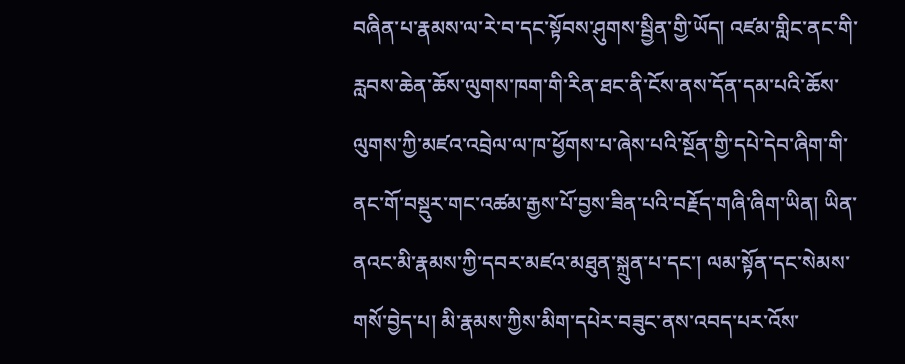བཞིན་པ་རྣམས་ལ་རེ་བ་དང་སྟོབས་ཤུགས་སྦྱིན་གྱི་ཡོད། འཛམ་གླིང་ནང་གི་རླབས་ཆེན་ཆོས་ལུགས་ཁག་གི་རིན་ཐང་ནི་ངོས་ནས་དོན་དམ་པའི་ཆོས་ལུགས་ཀྱི་མཛའ་འབྲེལ་ལ་ཁ་ཕྱོགས་པ་ཞེས་པའི་སྔོན་གྱི་དཔེ་དེབ་ཞིག་གི་ནང་གོ་བསྡུར་གང་འཚམ་རྒྱས་པོ་བྱས་ཟིན་པའི་བརྗོད་གཞི་ཞིག་ཡིན། ཡིན་ནའང་མི་རྣམས་ཀྱི་དབར་མཛའ་མཐུན་སྐྲུན་པ་དང་། ལམ་སྟོན་དང་སེམས་གསོ་བྱེད་པ། མི་རྣམས་ཀྱིས་མིག་དཔེར་བཟུང་ནས་འབད་པར་འོས་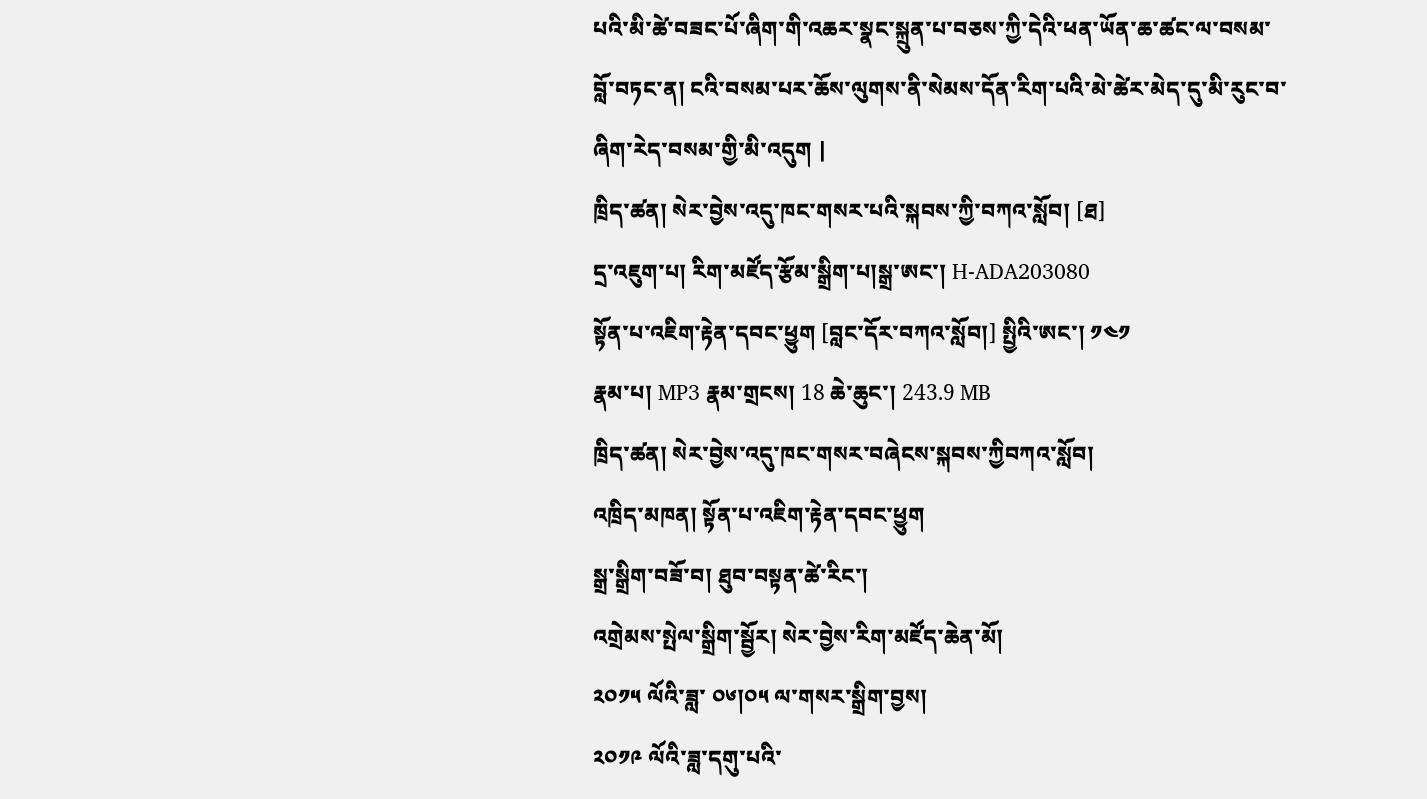པའི་མི་ཚེ་བཟང་པོ་ཞིག་གི་འཆར་སྣང་སྐྲུན་པ་བཅས་ཀྱི་དེའི་ཕན་ཡོན་ཆ་ཚང་ལ་བསམ་བློ་བཏང་ན། ངའི་བསམ་པར་ཆོས་ལུགས་ནི་སེམས་དོན་རིག་པའི་མེ་ཚེར་མེད་དུ་མི་རུང་བ་ཞིག་རེད་བསམ་གྱི་མི་འདུག |
ཁྲིད་ཚན། སེར་བྱེས་འདུ་ཁང་གསར་པའི་སྐབས་ཀྱི་བཀའ་སློབ། [ཐ]
དྲ་འཇུག་པ། རིག་མཛོད་རྩོམ་སྒྲིག་པ།སྒྲ་ཨང་། H-ADA203080
སྟོན་པ་འཇིག་རྟེན་དབང་ཕྱུག [བླང་དོར་བཀའ་སློབ།] སྤྱིའི་ཨང་། ༡༤༡
རྣམ་པ། MP3 རྣམ་གྲངས། 18 ཆེ་ཆུང་། 243.9 MB
ཁྲིད་ཚན། སེར་བྱེས་འདུ་ཁང་གསར་བཞེངས་སྐབས་ཀྱིབཀའ་སློབ།
འཁྲིད་མཁན། སྟོན་པ་འཇིག་རྟེན་དབང་ཕྱུག
སྒྲ་སྒྲིག་བཟོ་བ། ཐུབ་བསྟན་ཚེ་རིང་།
འགྲེམས་སྤེལ་སྒྲིག་སྦྱོར། སེར་བྱེས་རིག་མཛོད་ཆེན་མོ།
༢༠༡༥ ལོའི་ཟླ་ ༠༦།༠༥ ལ་གསར་སྒྲིག་བྱས།
༢༠༡༩ ལོའི་ཟླ་དགུ་པའི་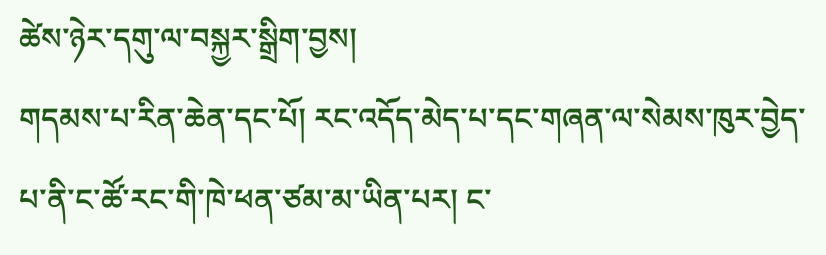ཚེས་ཉེར་དགུ་ལ་བསྐྱར་སྒྲིག་བྱས།
གདམས་པ་རིན་ཆེན་དང་པོ། རང་འདོད་མེད་པ་དང་གཞན་ལ་སེམས་ཁུར་བྱེད་པ་ནི་ང་ཚོ་རང་གི་ཁེ་ཕན་ཙམ་མ་ཡིན་པར། ང་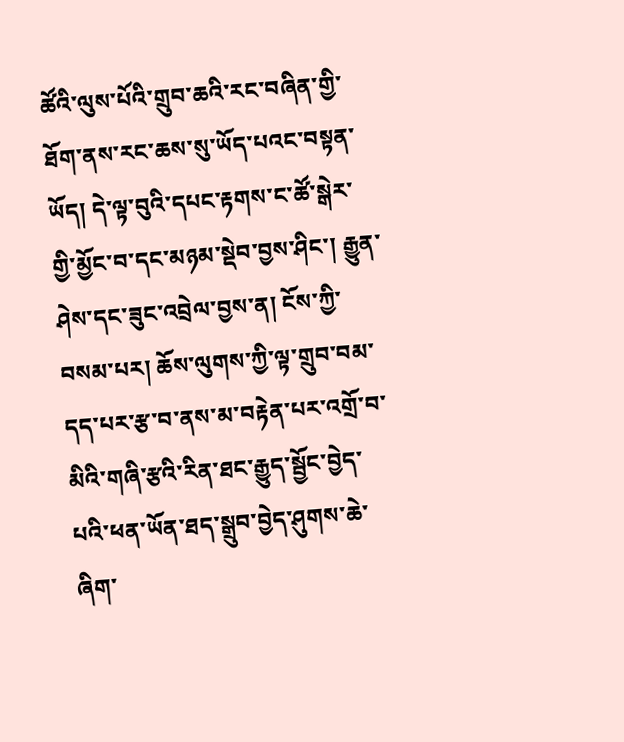ཚོའི་ལུས་པོའི་གྲུབ་ཆའི་རང་བཞིན་གྱི་ཐོག་ནས་རང་ཆས་སུ་ཡོད་པའང་བསྟན་ཡོད། དེ་ལྟ་བུའི་དཔང་རྟགས་ང་ཚོ་སྒེར་གྱི་མྱོང་བ་དང་མཉམ་སྡེབ་བྱས་ཤིང་། རྒྱུན་ཤེས་དང་ཟུང་འབྲེལ་བྱས་ན། ངོས་ཀྱི་བསམ་པར། ཆོས་ལུགས་ཀྱི་ལྟ་གྲུབ་བམ་དད་པར་རྩ་བ་ནས་མ་བརྟེན་པར་འགྲོ་བ་མིའི་གཞི་རྩའི་རིན་ཐང་རྒྱུད་སྦྱོང་བྱེད་པའི་ཕན་ཡོན་ཐད་སྒྲུབ་བྱེད་ཤུགས་ཆེ་ཞིག་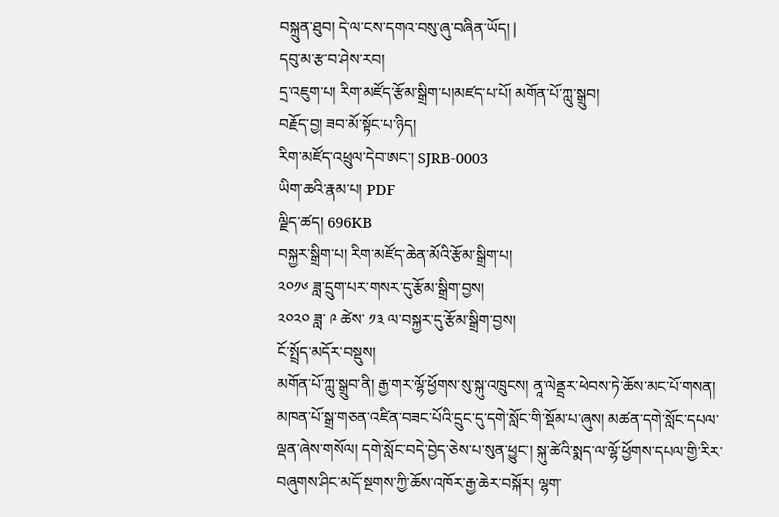བསྐྲུན་ཐུབ། དེ་ལ་ངས་དགའ་བསུ་ཞུ་བཞིན་ཡོད། |
དབུ་མ་རྩ་བ་ཤེས་རབ།
དྲ་འཇུག་པ། རིག་མཛོད་རྩོམ་སྒྲིག་པ།མཛད་པ་པོ། མགོན་པོ་ཀླུ་སྒྲུབ།
བརྗོད་བྱ། ཟབ་མོ་སྟོང་པ་ཉིད།
རིག་མཛོད་འཕྲུལ་དེབ་ཨང་། SJRB-0003
ཡིག་ཆའི་རྣམ་པ། PDF
ལྗིད་ཚད། 696KB
བསྐྱར་སྒྲིག་པ། རིག་མཛོད་ཆེན་མོའི་རྩོམ་སྒྲིག་པ།
༢༠༡༦ ཟླ་དྲུག་པར་གསར་དུ་རྩོམ་སྒྲིག་བྱས།
༢༠༢༠ ཟླ་ ༩ ཚེས་ ༡༣ ལ་བསྐྱར་དུ་རྩོམ་སྒྲིག་བྱས།
ངོ་སྤྲོད་མདོར་བསྡུས།
མགོན་པོ་ཀླུ་སྒྲུབ་ནི། རྒྱ་གར་ལྷོ་ཕྱོགས་སུ་སྐུ་འཁྲུངས། ནཱ་ལེནྡྲར་ཕེབས་ཏེ་ཆོས་མང་པོ་གསན། མཁན་པོ་སྒྲ་གཅན་འཛིན་བཟང་པོའི་དྲུང་དུ་དགེ་སློང་གི་སྡོམ་པ་ཞུས། མཚན་དགེ་སློང་དཔལ་ལྡན་ཞེས་གསོལ། དགེ་སློང་བདེ་བྱེད་ཅེས་པ་སུན་ཕྱུང་། སྐུ་ཚེའི་སྨད་ལ་ལྷོ་ཕྱོགས་དཔལ་གྱི་རིར་བཞུགས་ཤིང་མདོ་སྔགས་ཀྱི་ཆོས་འཁོར་རྒྱ་ཆེར་བསྐོར། ལྷག་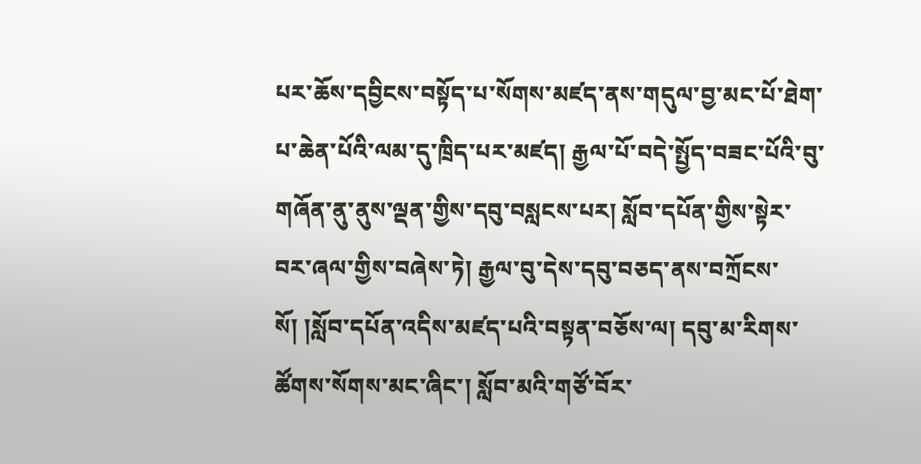པར་ཆོས་དབྱིངས་བསྟོད་པ་སོགས་མཛད་ནས་གདུལ་བྱ་མང་པོ་ཐེག་པ་ཆེན་པོའི་ལམ་དུ་ཁྲིད་པར་མཛད། རྒྱལ་པོ་བདེ་སྤྱོད་བཟང་པོའི་བུ་གཞོན་ནུ་ནུས་ལྡན་གྱིས་དབུ་བསླངས་པར། སློབ་དཔོན་གྱིས་སྟེར་བར་ཞལ་གྱིས་བཞེས་ཏེ། རྒྱལ་བུ་དེས་དབུ་བཅད་ནས་བཀྲོངས་སོ། །སློབ་དཔོན་འདིས་མཛད་པའི་བསྟན་བཅོས་ལ། དབུ་མ་རིགས་ཚོགས་སོགས་མང་ཞིང་། སློབ་མའི་གཙོ་བོར་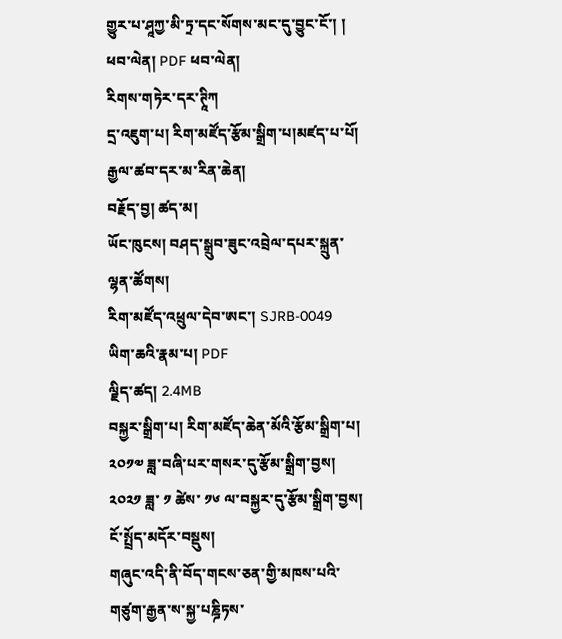གྱུར་པ་ཤཱཀྱ་མི་ཏྲ་དང་སོགས་མང་དུ་བྱུང་ངོ་། །
ཕབ་ལེན། PDF ཕབ་ལེན།
རིགས་གཏེར་དར་ཊཱིཀ
དྲ་འཇུག་པ། རིག་མཛོད་རྩོམ་སྒྲིག་པ།མཛད་པ་པོ། རྒྱལ་ཚབ་དར་མ་རིན་ཆེན།
བརྗོད་བྱ། ཚད་མ།
ཡོང་ཁུངས། བཤད་སྒྲུབ་ཟུང་འབྲེལ་དཔར་སྐྲུན་ལྷན་ཚོགས།
རིག་མཛོད་འཕྲུལ་དེབ་ཨང་། SJRB-0049
ཡིག་ཆའི་རྣམ་པ། PDF
ལྗིད་ཚད། 2.4MB
བསྐྱར་སྒྲིག་པ། རིག་མཛོད་ཆེན་མོའི་རྩོམ་སྒྲིག་པ།
༢༠༡༧ ཟླ་བཞི་པར་གསར་དུ་རྩོམ་སྒྲིག་བྱས།
༢༠༢༡ ཟླ་ ༡ ཚེས་ ༡༦ ལ་བསྐྱར་དུ་རྩོམ་སྒྲིག་བྱས།
ངོ་སྤྲོད་མདོར་བསྡུས།
གཞུང་འདི་ནི་བོད་གངས་ཅན་གྱི་མཁས་པའི་གཙུག་རྒྱན་ས་སྐྱ་པཎྜིཏས་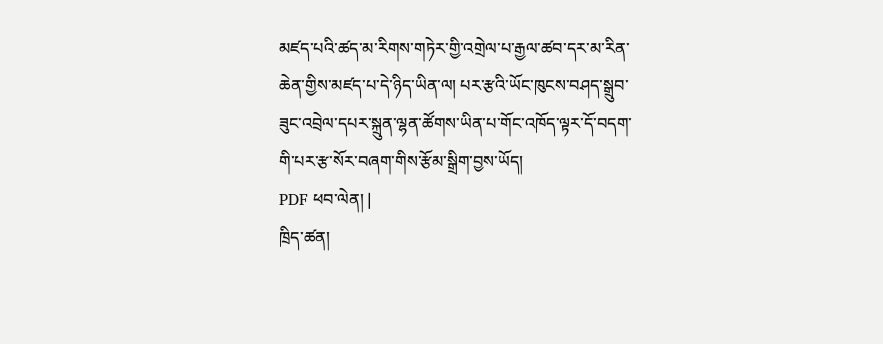མཛད་པའི་ཚད་མ་རིགས་གཏེར་གྱི་འགྲེལ་པ་རྒྱལ་ཚབ་དར་མ་རིན་ཆེན་གྱིས་མཛད་པ་དེ་ཉིད་ཡིན་ལ། པར་རྩའི་ཡོང་ཁུངས་བཤད་སྒྲུབ་ཟུང་འབྲེལ་དཔར་སྐྲུན་ལྷན་ཚོགས་ཡིན་པ་གོང་འཁོད་ལྟར་དོ་བདག་གི་པར་རྩ་སོར་བཞག་གིས་རྩོམ་སྒྲིག་བྱས་ཡོད།
PDF ཕབ་ལེན། |
ཁྲིད་ཚན།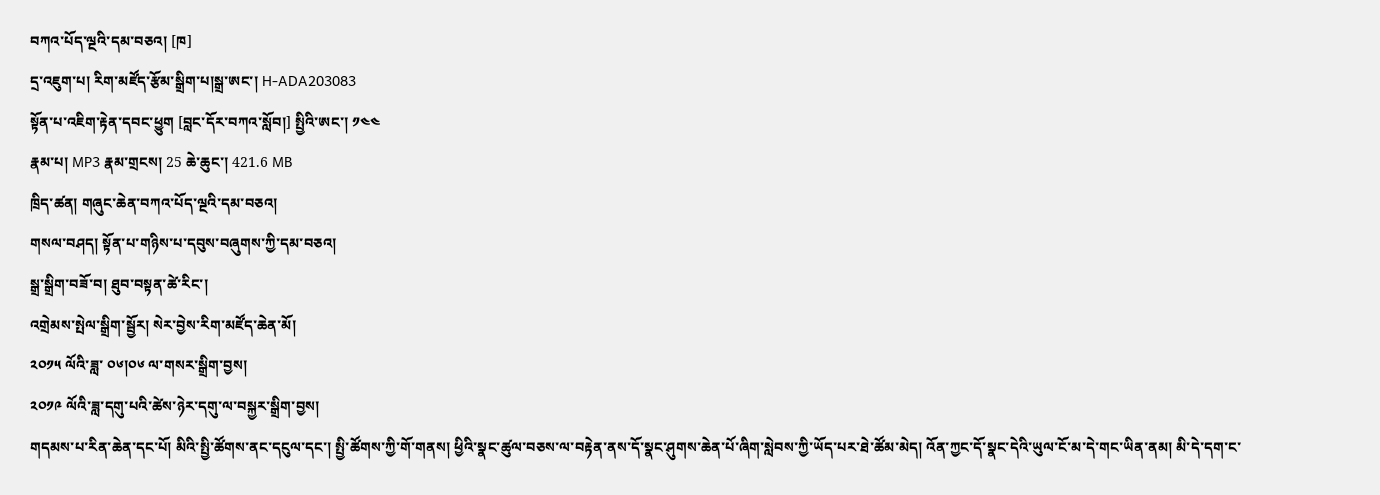བཀའ་པོད་ལྔའི་དམ་བཅའ། [ཁ]
དྲ་འཇུག་པ། རིག་མཛོད་རྩོམ་སྒྲིག་པ།སྒྲ་ཨང་། H-ADA203083
སྟོན་པ་འཇིག་རྟེན་དབང་ཕྱུག [བླང་དོར་བཀའ་སློབ།] སྤྱིའི་ཨང་། ༡༤༤
རྣམ་པ། MP3 རྣམ་གྲངས། 25 ཆེ་ཆུང་། 421.6 MB
ཁྲིད་ཚན། གཞུང་ཆེན་བཀའ་པོད་ལྔའི་དམ་བཅའ།
གསལ་བཤད། སྟོན་པ་གཉིས་པ་དབུས་བཞུགས་ཀྱི་དམ་བཅའ།
སྒྲ་སྒྲིག་བཟོ་བ། ཐུབ་བསྟན་ཚེ་རིང་།
འགྲེམས་སྤེལ་སྒྲིག་སྦྱོར། སེར་བྱེས་རིག་མཛོད་ཆེན་མོ།
༢༠༡༥ ལོའི་ཟླ་ ༠༦།༠༦ ལ་གསར་སྒྲིག་བྱས།
༢༠༡༩ ལོའི་ཟླ་དགུ་པའི་ཚེས་ཉེར་དགུ་ལ་བསྐྱར་སྒྲིག་བྱས།
གདམས་པ་རིན་ཆེན་དང་པོ། མིའི་སྤྱི་ཚོགས་ནང་དངུལ་དང་། སྤྱི་ཚོགས་ཀྱི་གོ་གནས། ཕྱིའི་སྣང་ཚུལ་བཅས་ལ་བརྟེན་ནས་དོ་སྣང་ཤུགས་ཆེན་པོ་ཞིག་སླེབས་ཀྱི་ཡོད་པར་ཐེ་ཚོམ་མེད། འོན་ཀྱང་དོ་སྣང་དེའི་ཡུལ་ངོ་མ་དེ་གང་ཡིན་ནམ། མི་དེ་དག་ང་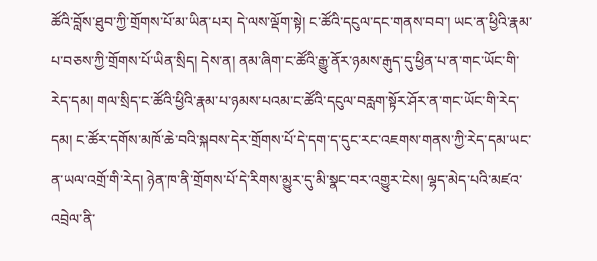ཚོའི་བློས་ཐུབ་ཀྱི་གྲོགས་པོ་མ་ཡིན་པར། དེ་ལས་ལྡོག་སྟེ། ང་ཚོའི་དངུལ་དང་གནས་བབ་། ཡང་ན་ཕྱིའི་རྣམ་པ་བཅས་ཀྱི་གྲོགས་པོ་ཡིན་སྲིད། དེས་ན། ནམ་ཞིག་ང་ཚོའི་རྒྱུ་ནོར་ཉམས་རྒུད་དུ་ཕྱིན་པ་ན་གང་ཡོང་གི་རེད་དམ། གལ་སྲིད་ང་ཚོའི་ཕྱིའི་རྣམ་པ་ཉམས་པའམ་ང་ཚོའི་དངུལ་བརླག་སྟོར་ཤོར་ན་གང་ཡོང་གི་རེད་དམ། ང་ཚོར་དགོས་མཁོ་ཆེ་བའི་སྐབས་དེར་གྲོགས་པོ་དེ་དག་ད་དུང་རང་འཇགས་གནས་ཀྱི་རེད་དམ་ཡང་ན་ཡལ་འགྲོ་གི་རེད། ཉེན་ཁ་ནི་གྲོགས་པོ་དེ་རིགས་མྱུར་དུ་མི་སྣང་བར་འགྱུར་ངེས། ལྷད་མེད་པའི་མཛའ་འབྲེལ་ནི་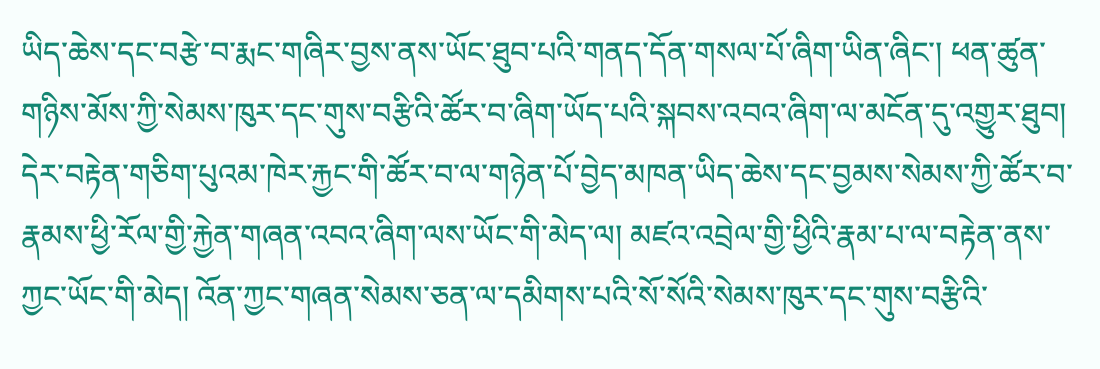ཡིད་ཆེས་དང་བརྩེ་བ་རྨང་གཞིར་བྱས་ནས་ཡོང་ཐུབ་པའི་གནད་དོན་གསལ་པོ་ཞིག་ཡིན་ཞིང་། ཕན་ཚུན་གཉིས་མོས་ཀྱི་སེམས་ཁུར་དང་གུས་བརྩིའི་ཚོར་བ་ཞིག་ཡོད་པའི་སྐབས་འབའ་ཞིག་ལ་མངོན་དུ་འགྱུར་ཐུབ། དེར་བརྟེན་གཅིག་པུའམ་ཁེར་རྐྱང་གི་ཚོར་བ་ལ་གཉེན་པོ་བྱེད་མཁན་ཡིད་ཆེས་དང་བྱམས་སེམས་ཀྱི་ཚོར་བ་རྣམས་ཕྱི་རོལ་གྱི་རྐྱེན་གཞན་འབའ་ཞིག་ལས་ཡོང་གི་མེད་ལ། མཛའ་འབྲེལ་གྱི་ཕྱིའི་རྣམ་པ་ལ་བརྟེན་ནས་ཀྱང་ཡོང་གི་མེད། འོན་ཀྱང་གཞན་སེམས་ཅན་ལ་དམིགས་པའི་སོ་སོའི་སེམས་ཁུར་དང་གུས་བརྩིའི་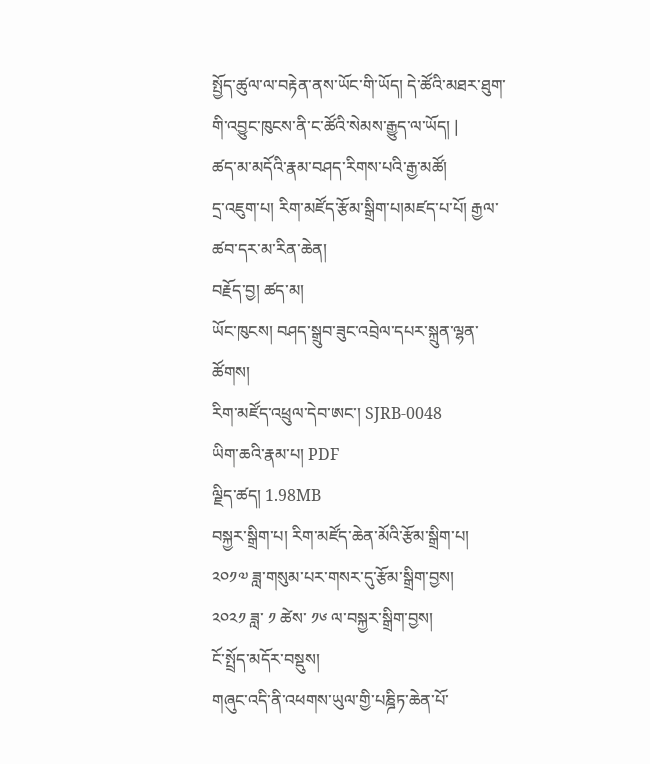སྤྱོད་ཚུལ་ལ་བརྟེན་ནས་ཡོང་གི་ཡོད། དེ་ཚོའི་མཐར་ཐུག་གི་འབྱུང་ཁུངས་ནི་ང་ཚོའི་སེམས་རྒྱུད་ལ་ཡོད། |
ཚད་མ་མདོའི་རྣམ་བཤད་རིགས་པའི་རྒྱ་མཚོ།
དྲ་འཇུག་པ། རིག་མཛོད་རྩོམ་སྒྲིག་པ།མཛད་པ་པོ། རྒྱལ་ཚབ་དར་མ་རིན་ཆེན།
བརྗོད་བྱ། ཚད་མ།
ཡོང་ཁུངས། བཤད་སྒྲུབ་ཟུང་འབྲེལ་དཔར་སྐྲུན་ལྷན་ཚོགས།
རིག་མཛོད་འཕྲུལ་དེབ་ཨང་། SJRB-0048
ཡིག་ཆའི་རྣམ་པ། PDF
ལྗིད་ཚད། 1.98MB
བསྐྱར་སྒྲིག་པ། རིག་མཛོད་ཆེན་མོའི་རྩོམ་སྒྲིག་པ།
༢༠༡༧ ཟླ་གསུམ་པར་གསར་དུ་རྩོམ་སྒྲིག་བྱས།
༢༠༢༡ ཟླ་ ༡ ཚེས་ ༡༦ ལ་བསྐྱར་སྒྲིག་བྱས།
ངོ་སྤྲོད་མདོར་བསྡུས།
གཞུང་འདི་ནི་འཕགས་ཡུལ་གྱི་པཎྜིཏ་ཆེན་པོ་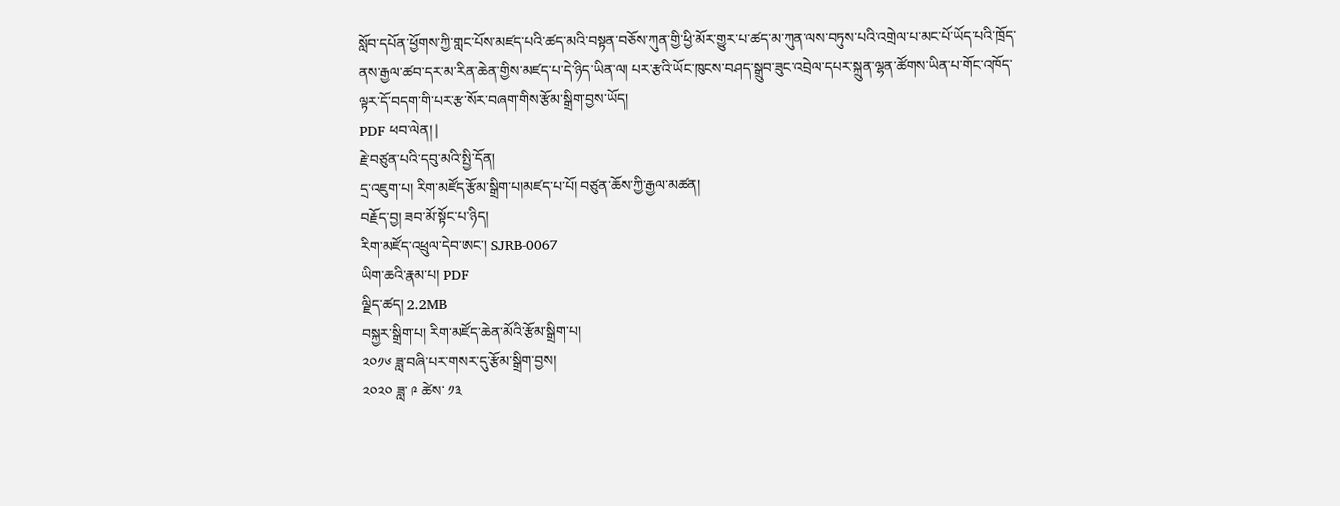སློབ་དཔོན་ཕྱོགས་ཀྱི་གླང་པོས་མཛད་པའི་ཚད་མའི་བསྟན་བཅོས་ཀུན་གྱི་ཕྱི་མོར་གྱུར་པ་ཚད་མ་ཀུན་ལས་བཏུས་པའི་འགྲེལ་པ་མང་པོ་ཡོད་པའི་ཁྲོད་ནས་རྒྱལ་ཚབ་དར་མ་རིན་ཆེན་གྱིས་མཛད་པ་དེ་ཉིད་ཡིན་ལ། པར་རྩའི་ཡོང་ཁུངས་བཤད་སྒྲུབ་ཟུང་འབྲེལ་དཔར་སྐྲུན་ལྷན་ཚོགས་ཡིན་པ་གོང་འཁོད་ལྟར་དོ་བདག་གི་པར་རྩ་སོར་བཞག་གིས་རྩོམ་སྒྲིག་བྱས་ཡོད།
PDF ཕབ་ལེན། |
རྗེ་བཙུན་པའི་དབུ་མའི་སྤྱི་དོན།
དྲ་འཇུག་པ། རིག་མཛོད་རྩོམ་སྒྲིག་པ།མཛད་པ་པོ། བཙུན་ཆོས་ཀྱི་རྒྱལ་མཚན།
བརྗོད་བྱ། ཟབ་མོ་སྟོང་པ་ཉིད།
རིག་མཛོད་འཕྲུལ་དེབ་ཨང་། SJRB-0067
ཡིག་ཆའི་རྣམ་པ། PDF
ལྗིད་ཚད། 2.2MB
བསྐྱར་སྒྲིག་པ། རིག་མཛོད་ཆེན་མོའི་རྩོམ་སྒྲིག་པ།
༢༠༡༦ ཟླ་བཞི་པར་གསར་དུ་རྩོམ་སྒྲིག་བྱས།
༢༠༢༠ ཟླ་ ༩ ཚེས་ ༡༣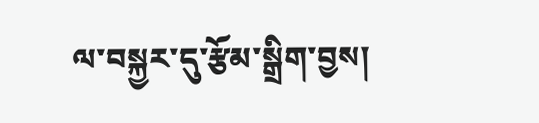ལ་བསྐྱར་དུ་རྩོམ་སྒྲིག་བྱས།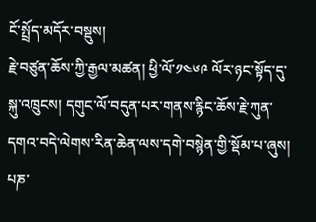ངོ་སྤྲོད་མདོར་བསྡུས།
རྗེ་བཙུན་ཆོས་ཀྱི་རྒྱལ་མཚན། ཕྱི་ལོ་༡༤༦༩ ལོར་ཉང་སྟོད་དུ་སྐུ་འཁྲུངས། དགུང་ལོ་བདུན་པར་གནས་རྙིང་ཆོས་རྗེ་ཀུན་དགའ་བདེ་ལེགས་རིན་ཆེན་ལས་དགེ་བསྙེན་གྱི་སྡོམ་པ་ཞུས། པཎ་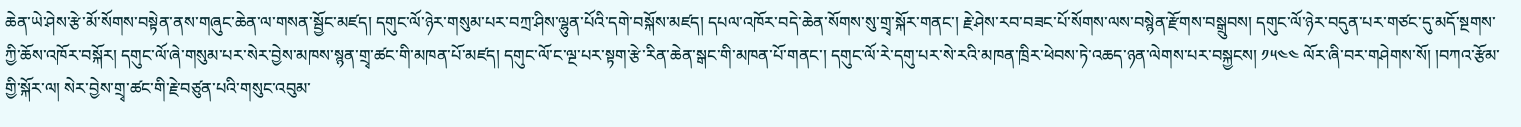ཆེན་ཡེ་ཤེས་རྩེ་མོ་སོགས་བསྟེན་ནས་གཞུང་ཆེན་ལ་གསན་སྦྱོང་མཛད། དགུང་ལོ་ཉེར་གསུམ་པར་བཀྲ་ཤིས་ལྷུན་པོའི་དགེ་བསྐོས་མཛད། དཔལ་འཁོར་བདེ་ཆེན་སོགས་སུ་གྲྭ་སྐོར་གནང་། རྗེ་ཤེས་རབ་བཟང་པོ་སོགས་ལས་བསྙེན་རྫོགས་བསྒྲུབས། དགུང་ལོ་ཉེར་བདུན་པར་གཙང་དུ་མདོ་སྔགས་ཀྱི་ཆོས་འཁོར་བསྐོར། དགུང་ལོ་ཞེ་གསུམ་པར་སེར་བྱེས་མཁས་སྙན་གྲྭ་ཚང་གི་མཁན་པོ་མཛད། དགུང་ལོ་ང་ལྔ་པར་སྟག་རྩེ་རིན་ཆེན་སྒང་གི་མཁན་པོ་གནང་། དགུང་ལོ་རེ་དགུ་པར་སེ་རའི་མཁན་ཁྲིར་ཕེབས་ཏེ་འཆད་ཉན་ལེགས་པར་བསྐྱངས། ༡༥༤༤ ལོར་ཞི་བར་གཤེགས་སོ། །བཀའ་རྩོམ་གྱི་སྐོར་ལ། སེར་བྱེས་གྲྭ་ཚང་གི་རྗེ་བཙུན་པའི་གསུང་འབུམ་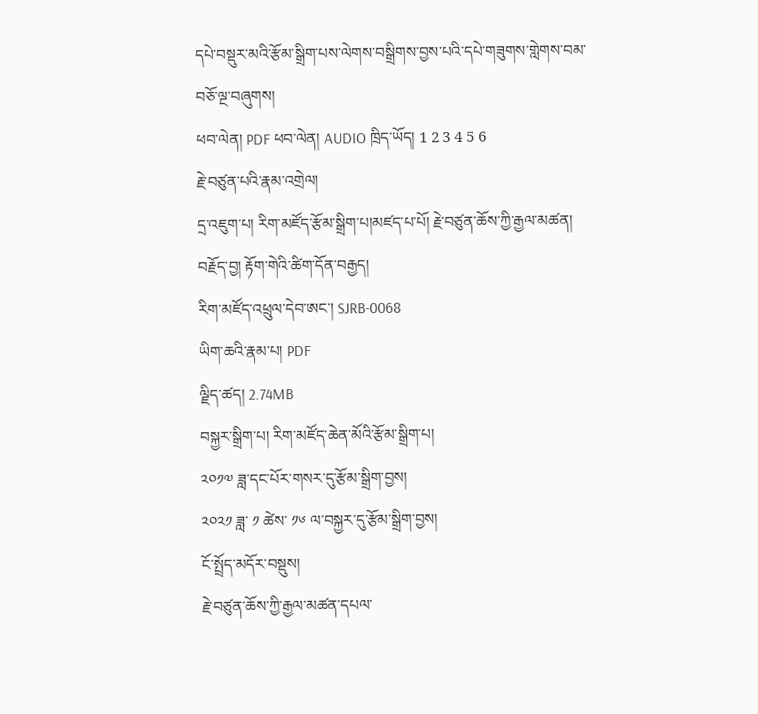དཔེ་བསྡུར་མའི་རྩོམ་སྒྲིག་པས་ལེགས་བསྒྲིགས་བྱས་པའི་དཔེ་གཟུགས་གླེགས་བམ་བཅོ་ལྔ་བཞུགས།
ཕབ་ལེན། PDF ཕབ་ལེན། AUDIO ཁྲིད་ཡོད། 1 2 3 4 5 6
རྗེ་བཙུན་པའི་རྣམ་འགྲེལ།
དྲ་འཇུག་པ། རིག་མཛོད་རྩོམ་སྒྲིག་པ།མཛད་པ་པོ། རྗེ་བཙུན་ཆོས་ཀྱི་རྒྱལ་མཚན།
བརྗོད་བྱ། རྟོག་གེའི་ཚིག་དོན་བརྒྱད།
རིག་མཛོད་འཕྲུལ་དེབ་ཨང་། SJRB-0068
ཡིག་ཆའི་རྣམ་པ། PDF
ལྗིད་ཚད། 2.74MB
བསྐྱར་སྒྲིག་པ། རིག་མཛོད་ཆེན་མོའི་རྩོམ་སྒྲིག་པ།
༢༠༡༧ ཟླ་དང་པོར་གསར་དུ་རྩོམ་སྒྲིག་བྱས།
༢༠༢༡ ཟླ་ ༡ ཚེས་ ༡༦ ལ་བསྐྱར་དུ་རྩོམ་སྒྲིག་བྱས།
ངོ་སྤྲོད་མདོར་བསྡུས།
རྗེ་བཙུན་ཆོས་ཀྱི་རྒྱལ་མཚན་དཔལ་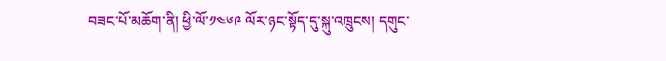བཟང་པོ་མཆོག་ནི། ཕྱི་ལོ་༡༤༦༩ ལོར་ཉང་སྟོད་དུ་སྐུ་འཁྲུངས། དགུང་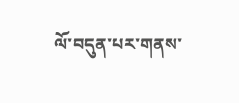ལོ་བདུན་པར་གནས་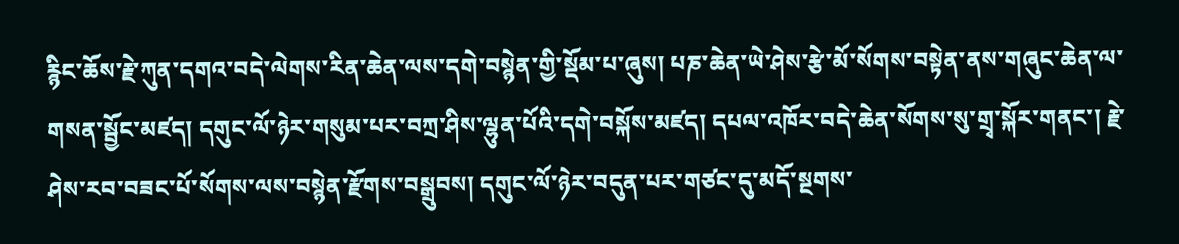རྙིང་ཆོས་རྗེ་ཀུན་དགའ་བདེ་ལེགས་རིན་ཆེན་ལས་དགེ་བསྙེན་གྱི་སྡོམ་པ་ཞུས། པཎ་ཆེན་ཡེ་ཤེས་རྩེ་མོ་སོགས་བསྟེན་ནས་གཞུང་ཆེན་ལ་གསན་སྦྱོང་མཛད། དགུང་ལོ་ཉེར་གསུམ་པར་བཀྲ་ཤིས་ལྷུན་པོའི་དགེ་བསྐོས་མཛད། དཔལ་འཁོར་བདེ་ཆེན་སོགས་སུ་གྲྭ་སྐོར་གནང་། རྗེ་ཤེས་རབ་བཟང་པོ་སོགས་ལས་བསྙེན་རྫོགས་བསྒྲུབས། དགུང་ལོ་ཉེར་བདུན་པར་གཙང་དུ་མདོ་སྔགས་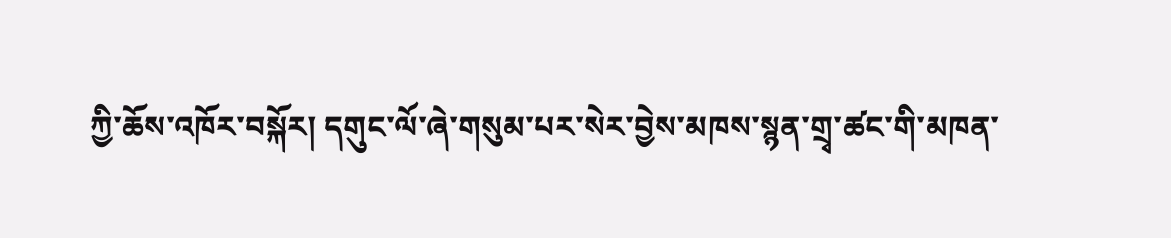ཀྱི་ཆོས་འཁོར་བསྐོར། དགུང་ལོ་ཞེ་གསུམ་པར་སེར་བྱེས་མཁས་སྙན་གྲྭ་ཚང་གི་མཁན་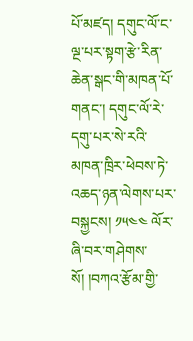པོ་མཛད། དགུང་ལོ་ང་ལྔ་པར་སྟག་རྩེ་རིན་ཆེན་སྒང་གི་མཁན་པོ་གནང་། དགུང་ལོ་རེ་དགུ་པར་སེ་རའི་མཁན་ཁྲིར་ཕེབས་ཏེ་འཆད་ཉན་ལེགས་པར་བསྐྱངས། ༡༥༤༤ ལོར་ཞི་བར་གཤེགས་སོ། །བཀའ་རྩོམ་གྱི་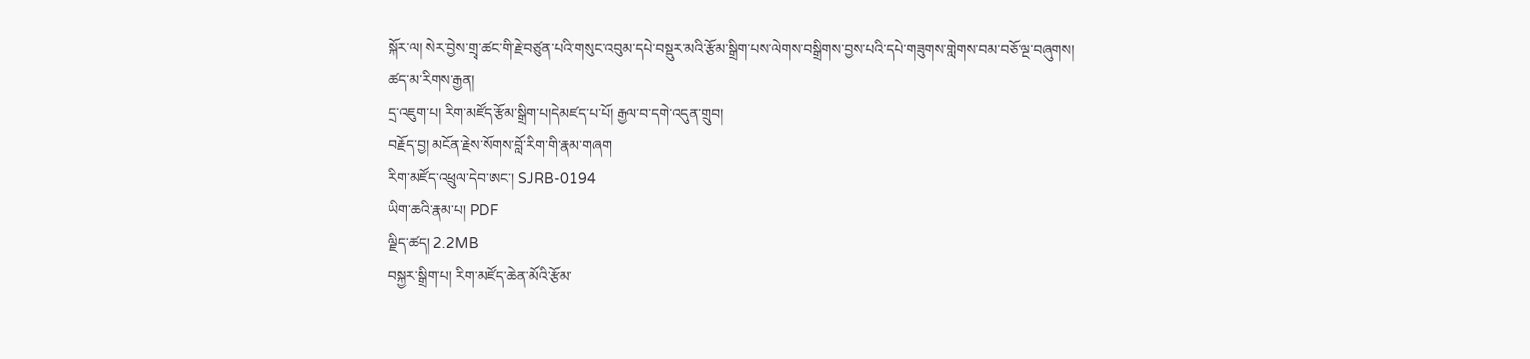སྐོར་ལ། སེར་བྱེས་གྲྭ་ཚང་གི་རྗེ་བཙུན་པའི་གསུང་འབུམ་དཔེ་བསྡུར་མའི་རྩོམ་སྒྲིག་པས་ལེགས་བསྒྲིགས་བྱས་པའི་དཔེ་གཟུགས་གླེགས་བམ་བཅོ་ལྔ་བཞུགས།
ཚད་མ་རིགས་རྒྱན།
དྲ་འཇུག་པ། རིག་མཛོད་རྩོམ་སྒྲིག་པ།དེམཛད་པ་པོ། རྒྱལ་བ་དགེ་འདུན་གྲུབ།
བརྗོད་བྱ། མངོན་རྗེས་སོགས་བློ་རིག་གི་རྣམ་གཞག
རིག་མཛོད་འཕྲུལ་དེབ་ཨང་། SJRB-0194
ཡིག་ཆའི་རྣམ་པ། PDF
ལྗིད་ཚད། 2.2MB
བསྐྱར་སྒྲིག་པ། རིག་མཛོད་ཆེན་མོའི་རྩོམ་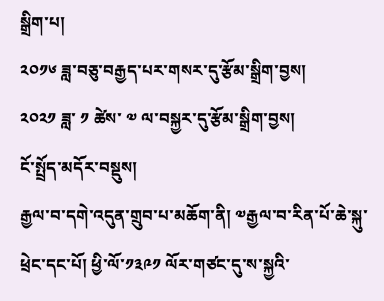སྒྲིག་པ།
༢༠༡༦ ཟླ་བཅུ་བརྒྱད་པར་གསར་དུ་རྩོམ་སྒྲིག་བྱས།
༢༠༢༡ ཟླ་ ༡ ཚེས་ ༧ ལ་བསྐྱར་དུ་རྩོམ་སྒྲིག་བྱས།
ངོ་སྤྲོད་མདོར་བསྡུས།
རྒྱལ་བ་དགེ་འདུན་གྲུབ་པ་མཆོག་ནི། ༧རྒྱལ་བ་རིན་པོ་ཆེ་སྐུ་ཕྲེང་དང་པོ། ཕྱི་ལོ་༡༣༩༡ ལོར་གཙང་དུ་ས་སྐྱའི་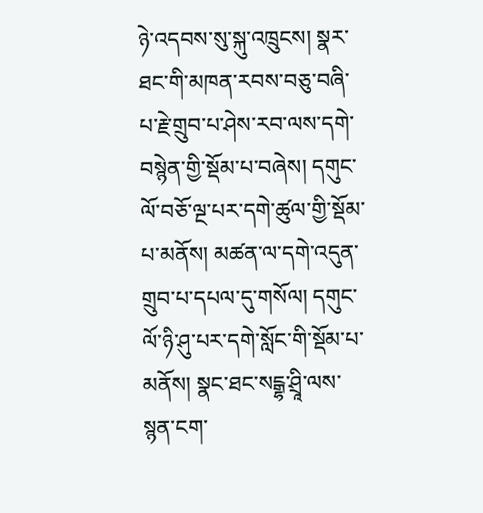ཉེ་འདབས་སུ་སྐུ་འཁྲུངས། སྣར་ཐང་གི་མཁན་རབས་བཅུ་བཞི་པ་རྗེ་གྲུབ་པ་ཤེས་རབ་ལས་དགེ་བསྙེན་གྱི་སྡོམ་པ་བཞེས། དགུང་ལོ་བཅོ་ལྔ་པར་དགེ་ཚུལ་གྱི་སྡོམ་པ་མནོས། མཚན་ལ་དགེ་འདུན་གྲུབ་པ་དཔལ་དུ་གསོལ། དགུང་ལོ་ཉི་ཤུ་པར་དགེ་སློང་གི་སྡོམ་པ་མནོས། སྣང་ཐང་སངྒྷ་ཤྲཱི་ལས་སྙན་ངག་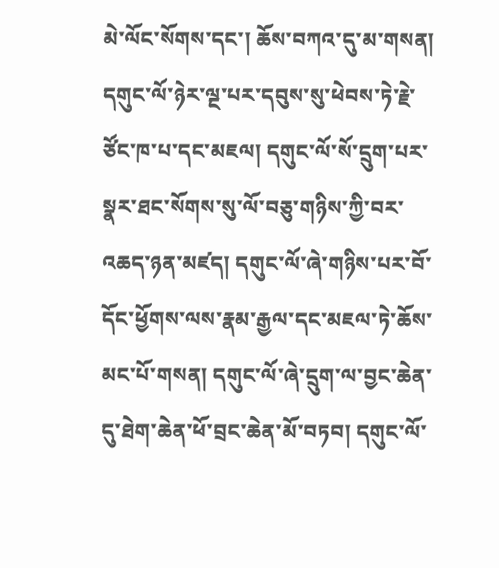མེ་ལོང་སོགས་དང་། ཆོས་བཀའ་དུ་མ་གསན། དགུང་ལོ་ཉེར་ལྔ་པར་དབུས་སུ་ཕེབས་ཏེ་རྗེ་ཙོང་ཁ་པ་དང་མཇལ། དགུང་ལོ་སོ་དྲུག་པར་སྣར་ཐང་སོགས་སུ་ལོ་བཅུ་གཉིས་ཀྱི་བར་འཆད་ཉན་མཛད། དགུང་ལོ་ཞེ་གཉིས་པར་བོ་དོང་ཕྱོགས་ལས་རྣམ་རྒྱལ་དང་མཇལ་ཏེ་ཆོས་མང་པོ་གསན། དགུང་ལོ་ཞེ་དྲུག་ལ་བྱང་ཆེན་དུ་ཐེག་ཆེན་ཕོ་བྲང་ཆེན་མོ་བཏབ། དགུང་ལོ་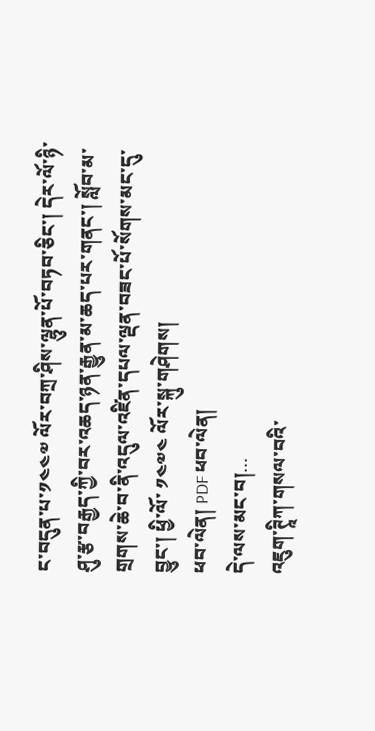ང་བདུན་པ་༡༤༤༧ ལོར་བཀྲ་ཤིས་ལྷུན་པོ་བཏབ་ཅིང་། དེར་ལོ་ཉི་ཤུ་རྩ་བརྒྱད་ཀྱི་བར་འཆད་ཉན་རྒྱུན་མ་ཆད་པར་གནང་། སློབ་མ་གྲགས་ཆེ་བ་ནི་འདུལ་འཛིན་དཔལ་ལྡན་བཟང་པོ་སོགས་མང་དུ་བྱུང་། ཕྱི་ལོ་ ༡༤༧༤ ལོར་སྐུ་གཤེགས།
ཕབ་ལེན། PDF ཕབ་ལེན།
དེ་ལས་མང་བ།...
འཇུག་ཊཱིཀ་གསལ་བའི་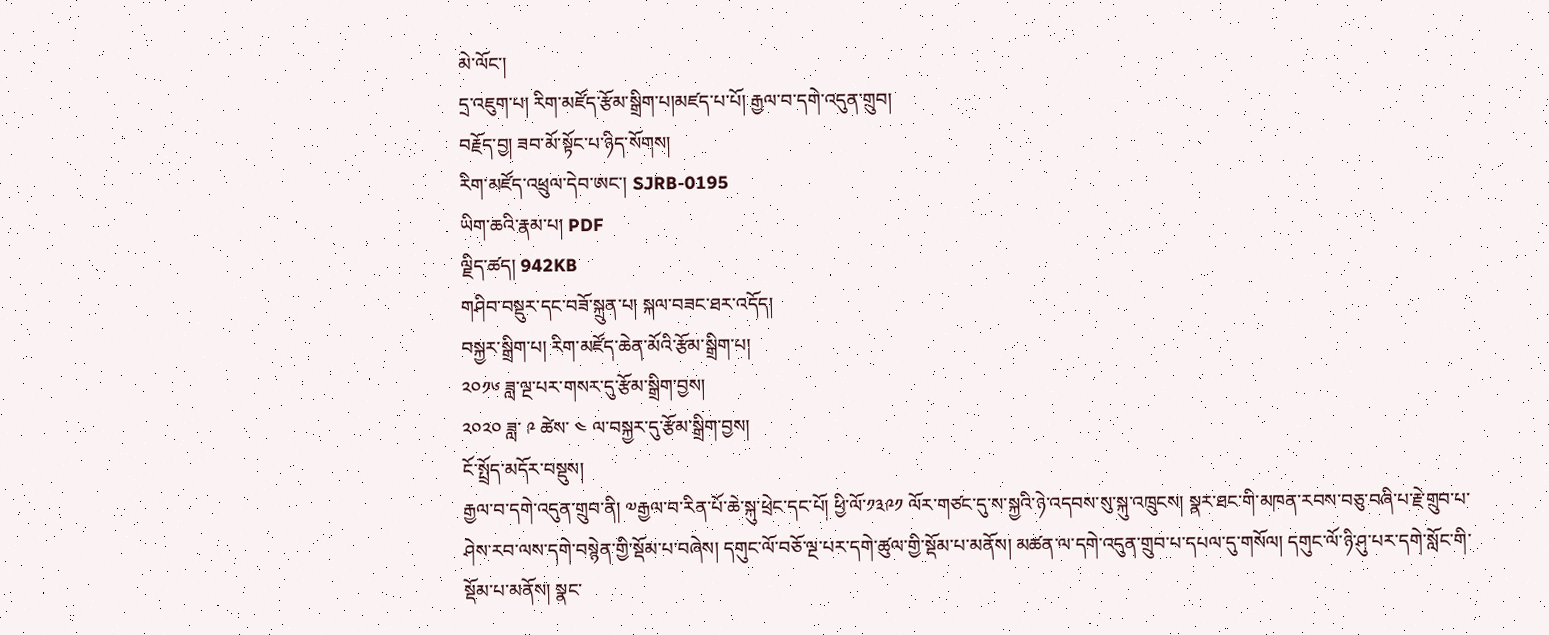མེ་ལོང་།
དྲ་འཇུག་པ། རིག་མཛོད་རྩོམ་སྒྲིག་པ།མཛད་པ་པོ། རྒྱལ་བ་དགེ་འདུན་གྲུབ།
བརྗོད་བྱ། ཟབ་མོ་སྟོང་པ་ཉིད་སོགས།
རིག་མཛོད་འཕྲུལ་དེབ་ཨང་། SJRB-0195
ཡིག་ཆའི་རྣམ་པ། PDF
ལྗིད་ཚད། 942KB
གཤིབ་བསྡུར་དང་བཟོ་སྐྲུན་པ། སྐལ་བཟང་ཐར་འདོད།
བསྐྱར་སྒྲིག་པ། རིག་མཛོད་ཆེན་མོའི་རྩོམ་སྒྲིག་པ།
༢༠༡༦ ཟླ་ལྔ་པར་གསར་དུ་རྩོམ་སྒྲིག་བྱས།
༢༠༢༠ ཟླ་ ༩ ཚེས་ ༤ ལ་བསྐྱར་དུ་རྩོམ་སྒྲིག་བྱས།
ངོ་སྤྲོད་མདོར་བསྡུས།
རྒྱལ་བ་དགེ་འདུན་གྲུབ་ནི། ༧རྒྱལ་བ་རིན་པོ་ཆེ་སྐུ་ཕྲེང་དང་པོ། ཕྱི་ལོ་༡༣༩༡ ལོར་གཙང་དུ་ས་སྐྱའི་ཉེ་འདབས་སུ་སྐུ་འཁྲུངས། སྣར་ཐང་གི་མཁན་རབས་བཅུ་བཞི་པ་རྗེ་གྲུབ་པ་ཤེས་རབ་ལས་དགེ་བསྙེན་གྱི་སྡོམ་པ་བཞེས། དགུང་ལོ་བཅོ་ལྔ་པར་དགེ་ཚུལ་གྱི་སྡོམ་པ་མནོས། མཚན་ལ་དགེ་འདུན་གྲུབ་པ་དཔལ་དུ་གསོལ། དགུང་ལོ་ཉི་ཤུ་པར་དགེ་སློང་གི་སྡོམ་པ་མནོས། སྣང་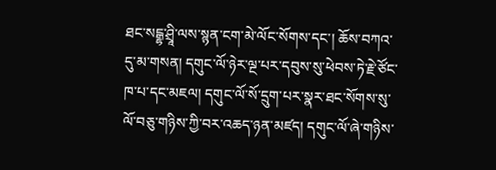ཐང་སངྒྷ་ཤྲཱི་ལས་སྙན་ངག་མེ་ལོང་སོགས་དང་། ཆོས་བཀའ་དུ་མ་གསན། དགུང་ལོ་ཉེར་ལྔ་པར་དབུས་སུ་ཕེབས་ཏེ་རྗེ་ཙོང་ཁ་པ་དང་མཇལ། དགུང་ལོ་སོ་དྲུག་པར་སྣར་ཐང་སོགས་སུ་ལོ་བཅུ་གཉིས་ཀྱི་བར་འཆད་ཉན་མཛད། དགུང་ལོ་ཞེ་གཉིས་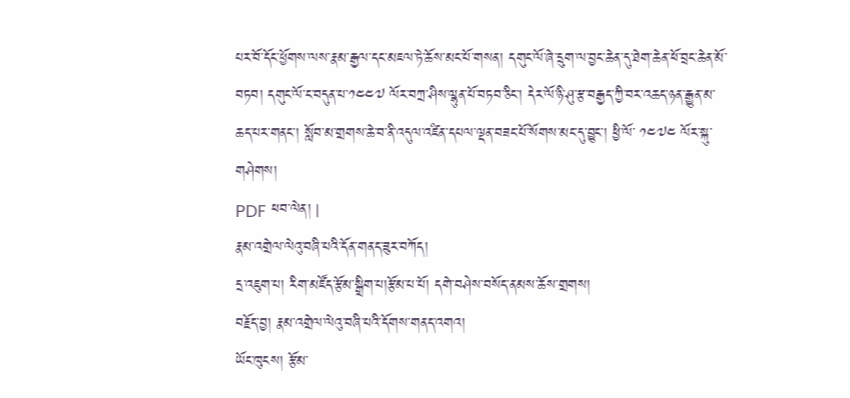པར་བོ་དོང་ཕྱོགས་ལས་རྣམ་རྒྱལ་དང་མཇལ་ཏེ་ཆོས་མང་པོ་གསན། དགུང་ལོ་ཞེ་དྲུག་ལ་བྱང་ཆེན་དུ་ཐེག་ཆེན་ཕོ་བྲང་ཆེན་མོ་བཏབ། དགུང་ལོ་ང་བདུན་པ་༡༤༤༧ ལོར་བཀྲ་ཤིས་ལྷུན་པོ་བཏབ་ཅིང་། དེར་ལོ་ཉི་ཤུ་རྩ་བརྒྱད་ཀྱི་བར་འཆད་ཉན་རྒྱུན་མ་ཆད་པར་གནང་། སློབ་མ་གྲགས་ཆེ་བ་ནི་འདུལ་འཛིན་དཔལ་ལྡན་བཟང་པོ་སོགས་མང་དུ་བྱུང་། ཕྱི་ལོ་ ༡༤༧༤ ལོར་སྐུ་གཤེགས།
PDF ཕབ་ལེན། |
རྣམ་འགྲེལ་ལེའུ་བཞི་པའི་དོན་གནད་ཟུར་བཀོད།
དྲ་འཇུག་པ། རིག་མཛོད་རྩོམ་སྒྲིག་པ།རྩོམ་པ་པོ། དགེ་བཤེས་བསོད་ནམས་ཆོས་གྲགས།
བརྗོད་བྱ། རྣམ་འགྲེལ་ལེའུ་བཞི་པའི་དོགས་གནད་འགའ།
ཡོང་ཁུངས། རྩོམ་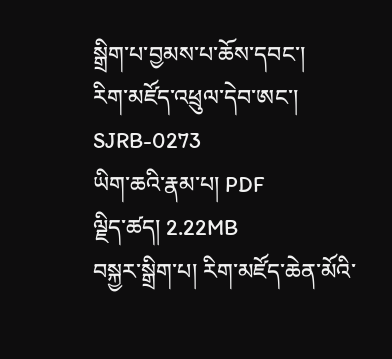སྒྲིག་པ་བྱམས་པ་ཆོས་དབང་།
རིག་མཛོད་འཕྲུལ་དེབ་ཨང་། SJRB-0273
ཡིག་ཆའི་རྣམ་པ། PDF
ལྗིད་ཚད། 2.22MB
བསྐྱར་སྒྲིག་པ། རིག་མཛོད་ཆེན་མོའི་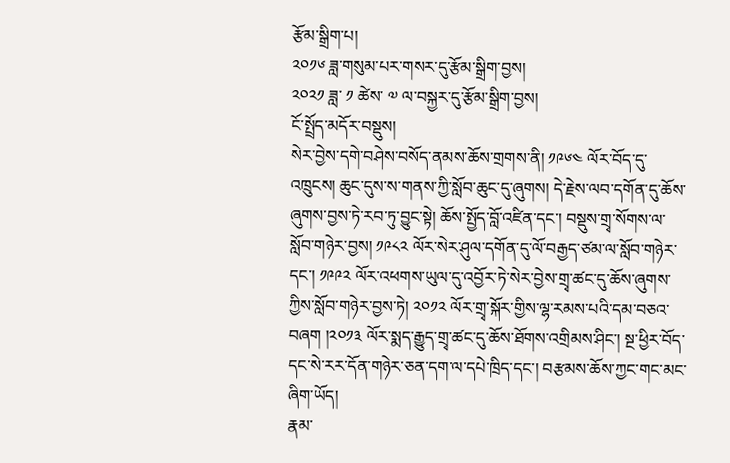རྩོམ་སྒྲིག་པ།
༢༠༡༦ ཟླ་གསུམ་པར་གསར་དུ་རྩོམ་སྒྲིག་བྱས།
༢༠༢༡ ཟླ་ ༡ ཚེས་ ༧ ལ་བསྐྱར་དུ་རྩོམ་སྒྲིག་བྱས།
ངོ་སྤྲོད་མདོར་བསྡུས།
སེར་བྱེས་དགེ་བཤེས་བསོད་ནམས་ཆོས་གྲགས་ནི། ༡༩༦༤ ལོར་བོད་དུ་འཁྲུངས། ཆུང་དུས་ས་གནས་ཀྱི་སློབ་ཆུང་དུ་ཞུགས། དེ་རྗེས་ལབ་དགོན་དུ་ཆོས་ཞུགས་བྱས་ཏེ་རབ་ཏུ་བྱུང་སྟེ། ཆོས་སྤྱོད་བློ་འཛིན་དང་། བསྡུས་གྲྭ་སོགས་ལ་སློབ་གཉེར་བྱས། ༡༩༨༢ ལོར་སེར་ཤུལ་དགོན་དུ་ལོ་བརྒྱད་ཙམ་ལ་སློབ་གཉེར་དང་། ༡༩༩༢ ལོར་འཕགས་ཡུལ་དུ་འབྱོར་ཏེ་སེར་བྱེས་གྲྭ་ཚང་དུ་ཆོས་ཞུགས་ཀྱིས་སློབ་གཉེར་བྱས་ཏེ། ༢༠༡༢ ལོར་གྲྭ་སྐོར་གྱིས་ལྷ་རམས་པའི་དམ་བཅའ་བཞག །༢༠༡༣ ལོར་སྨད་རྒྱུད་གྲྭ་ཚང་དུ་ཆོས་ཐོགས་འགྲིམས་ཤིང་། སྔ་ཕྱིར་བོད་དང་སེ་རར་དོན་གཉེར་ཅན་དག་ལ་དཔེ་ཁྲིད་དང་། བརྩམས་ཆོས་ཀྱང་གང་མང་ཞིག་ཡོད།
རྣམ་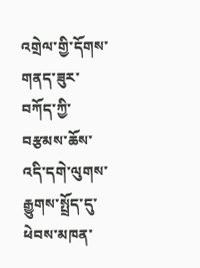འགྲེལ་གྱི་དོགས་གནད་ཟུར་བཀོད་ཀྱི་བརྩམས་ཆོས་འདི་དགེ་ལུགས་རྒྱུགས་སྤྲོད་དུ་ཕེབས་མཁན་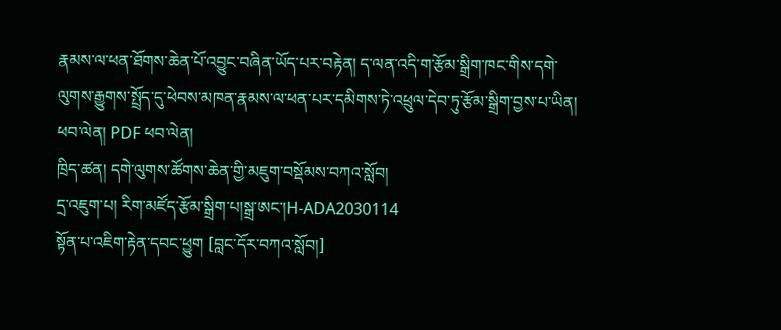རྣམས་ལ་ཕན་ཐོགས་ཆེན་པོ་འབྱུང་བཞིན་ཡོད་པར་བརྟེན། ད་ལན་འདི་ག་རྩོམ་སྒྲིག་ཁང་གིས་དགེ་ལུགས་རྒྱུགས་སྤྲོད་དུ་ཕེབས་མཁན་རྣམས་ལ་ཕན་པར་དམིགས་ཏེ་འཕྲུལ་དེབ་ཏུ་རྩོམ་སྒྲིག་བྱས་པ་ཡིན།
ཕབ་ལེན། PDF ཕབ་ལེན།
ཁྲིད་ཚན། དགེ་ལུགས་ཚོགས་ཆེན་གྱི་མཇུག་བསྡོམས་བཀའ་སློབ།
དྲ་འཇུག་པ། རིག་མཛོད་རྩོམ་སྒྲིག་པ།སྒྲ་ཨང་།H-ADA2030114
སྟོན་པ་འཇིག་རྟེན་དབང་ཕྱུག [བླང་དོར་བཀའ་སློབ།]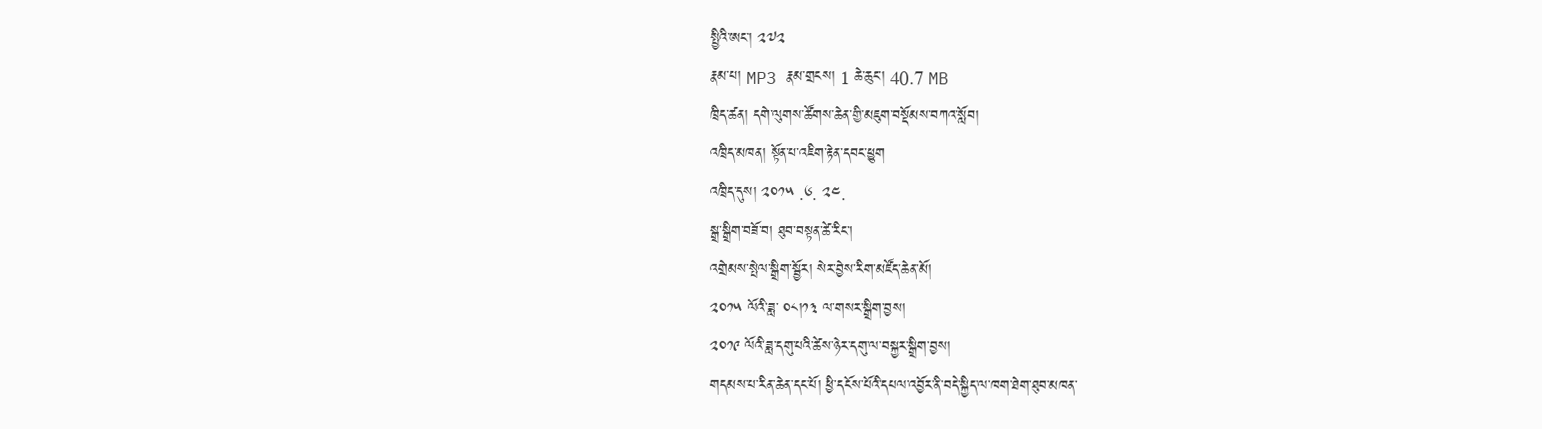སྤྱིའི་ཨང་། ༢༧༢
རྣམ་པ། MP3 རྣམ་གྲངས། 1 ཆེ་ཆུང་། 40.7 MB
ཁྲིད་ཚན། དགེ་ལུགས་ཚོགས་ཆེན་གྱི་མཇུག་བསྡོམས་བཀའ་སློབ།
འཁྲིད་མཁན། སྟོན་པ་འཇིག་རྟེན་དབང་ཕྱུག
འཁྲིད་དུས། ༢༠༡༥ .༦. ༢༤.
སྒྲ་སྒྲིག་བཟོ་བ། ཐུབ་བསྟན་ཚེ་རིང་།
འགྲེམས་སྤེལ་སྒྲིག་སྦྱོར། སེར་བྱེས་རིག་མཛོད་ཆེན་མོ།
༢༠༡༥ ལོའི་ཟླ་ ༠༨།༡༣ ལ་གསར་སྒྲིག་བྱས།
༢༠༡༩ ལོའི་ཟླ་དགུ་པའི་ཚེས་ཉེར་དགུ་ལ་བསྐྱར་སྒྲིག་བྱས།
གདམས་པ་རིན་ཆེན་དང་པོ། ཕྱི་དངོས་པོའི་དཔལ་འབྱོར་ནི་བདེ་སྐྱིད་ལ་ཁག་ཐེག་ཐུབ་མཁན་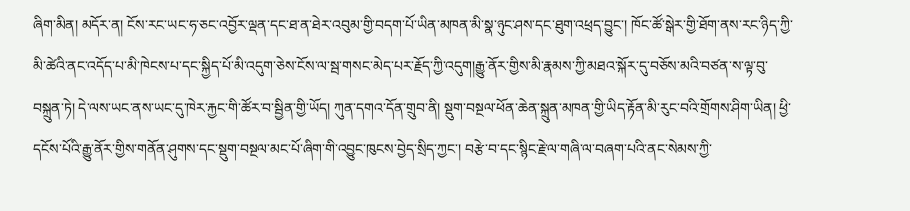ཞིག་མིན། མདོར་ན། ངོས་རང་ཡང་ཧ་ཅང་འབྱོར་ལྡན་དང་ཐ་ན་ཐེར་འབུམ་གྱི་བདག་པོ་ཡིན་མཁན་མི་སྣ་ཉུང་ཤས་དང་ཐུག་འཕྲད་བྱུང་། ཁོང་ཚོ་སྒེར་གྱི་ཐོག་ནས་རང་ཉིད་ཀྱི་མི་ཚེའི་ནང་འདོད་པ་མི་ཁེངས་པ་དང་སྐྱིད་པོ་མི་འདུག་ཅེས་ངོས་ལ་སྦ་གསང་མེད་པར་རྗོད་ཀྱི་འདུག།རྒྱུ་ནོར་གྱིས་མི་རྣམས་ཀྱི་མཐའ་སྐོར་དུ་བཅོས་མའི་བཙན་ས་ལྟ་བུ་བསྐྲུན་ཏེ། དེ་ལས་ཡང་ནས་ཡང་དུ་ཁེར་རྐྱང་གི་ཚོར་བ་སྦྱིན་གྱི་ཡོད། ཀུན་དགའ་དོན་གྲུབ་ནི། སྡུག་བསྔལ་ཕོན་ཆེན་སྐྲུན་མཁན་གྱི་ཡིད་རྟོན་མི་རུང་བའི་གྲོགས་ཤིག་ཡིན། ཕྱི་དངོས་པོའི་རྒྱུ་ནོར་གྱིས་གནོན་ཤུགས་དང་སྡུག་བསྔལ་མང་པོ་ཞིག་གི་འབྱུང་ཁུངས་བྱེད་སྲིད་ཀྱང་། བརྩེ་བ་དང་སྙིང་རྗེ་ལ་གཞི་ལ་བཞག་པའི་ནང་སེམས་ཀྱི་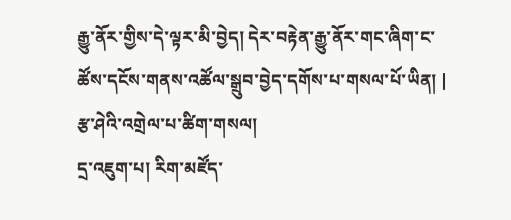རྒྱུ་ནོར་གྱིས་དེ་ལྟར་མི་བྱེད། དེར་བརྟེན་རྒྱུ་ནོར་གང་ཞིག་ང་ཚོས་དངོས་གནས་འཚོལ་སྒྲུབ་བྱེད་དགོས་པ་གསལ་པོ་ཡིན། |
རྩ་ཤེའི་འགྲེལ་པ་ཚིག་གསལ།
དྲ་འཇུག་པ། རིག་མཛོད་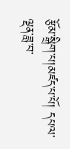རྩོམ་སྒྲིག་པ།མཛད་པ་པོ། དཔལ་ལྡན་ཟླ་བ་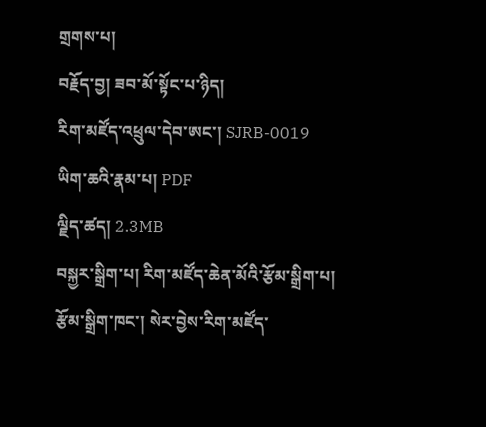གྲགས་པ།
བརྗོད་བྱ། ཟབ་མོ་སྟོང་པ་ཉིད།
རིག་མཛོད་འཕྲུལ་དེབ་ཨང་། SJRB-0019
ཡིག་ཆའི་རྣམ་པ། PDF
ལྗིད་ཚད། 2.3MB
བསྐྱར་སྒྲིག་པ། རིག་མཛོད་ཆེན་མོའི་རྩོམ་སྒྲིག་པ།
རྩོམ་སྒྲིག་ཁང་། སེར་བྱེས་རིག་མཛོད་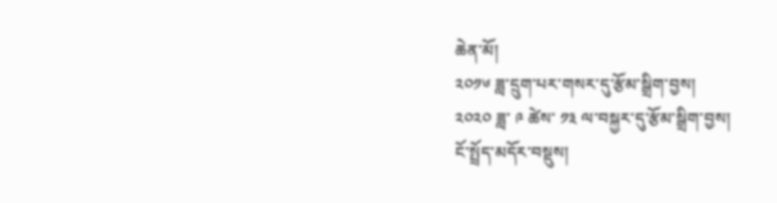ཆེན་མོ།
༢༠༡༦ ཟླ་དྲུག་པར་གསར་དུ་རྩོམ་སྒྲིག་བྱས།
༢༠༢༠ ཟླ་ ༩ ཚེས་ ༡༣ ལ་བསྐྱར་དུ་རྩོམ་སྒྲིག་བྱས།
ངོ་སྤྲོད་མདོར་བསྡུས།